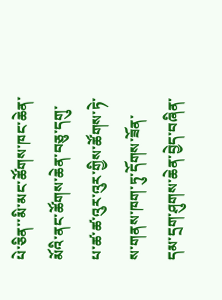པེ་ཅིན་་མི་མང་ཚོགས་ཁང་ཆེན་མོའི་ནང་ཚོགས་ཆེན་བཅུ་དགུ་པ་ཚ་ཚ་འུར་འུར་གྱིས་ཚོགས་ཏེ་ས་གནས་ཁག་ཏུ་དོགས་ཟོན་དམ་དྲག་ཤུགས་ཆེན་བྱེད་བཞིན་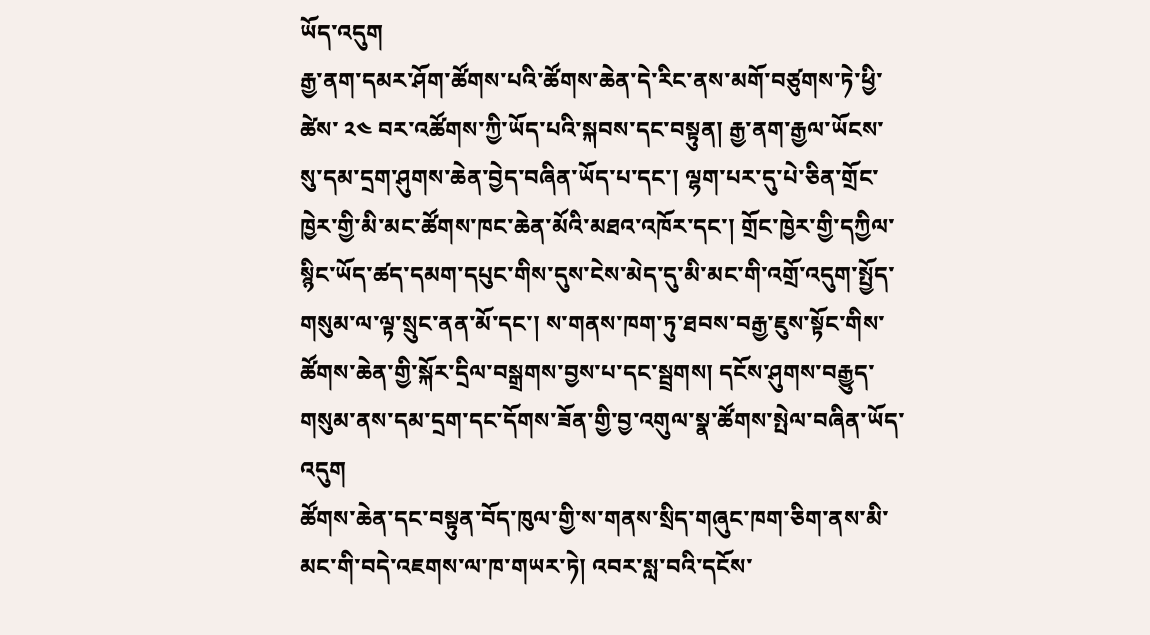ཡོད་འདུག
རྒྱ་ནག་དམར་ཤོག་ཚོགས་པའི་ཚོགས་ཆེན་དེ་རིང་ནས་མགོ་བཙུགས་ཏེ་ཕྱི་ཚེས་ ༢༤ བར་འཚོགས་ཀྱི་ཡོད་པའི་སྐབས་དང་བསྟུན། རྒྱ་ནག་རྒྱལ་ཡོངས་སུ་དམ་དྲག་ཤུགས་ཆེན་བྱེད་བཞིན་ཡོད་པ་དང་། ལྷག་པར་དུ་པེ་ཅིན་གྲོང་ཁྱེར་གྱི་མི་མང་ཚོགས་ཁང་ཆེན་མོའི་མཐའ་འཁོར་དང་། གྲོང་ཁྱེར་གྱི་དཀྱིལ་སྙིང་ཡོད་ཚད་དམག་དཔུང་གིས་དུས་ངེས་མེད་དུ་མི་མང་གི་འགྲོ་འདུག་སྤྱོད་གསུམ་ལ་ལྟ་སྲུང་ནན་མོ་དང་། ས་གནས་ཁག་ཏུ་ཐབས་བརྒྱ་ཇུས་སྟོང་གིས་ཚོགས་ཆེན་གྱི་སྐོར་དྲིལ་བསྒྲགས་བྱས་པ་དང་སྦྲགས། དངོས་ཤུགས་བརྒྱུད་གསུམ་ནས་དམ་དྲག་དང་དོགས་ཟོན་གྱི་བྱ་འགུལ་སྣ་ཚོགས་སྤེལ་བཞིན་ཡོད་འདུག
ཚོགས་ཆེན་དང་བསྟུན་བོད་ཁུལ་གྱི་ས་གནས་སྲིད་གཞུང་ཁག་ཅིག་ནས་མི་མང་གི་བདེ་འཇགས་ལ་ཁ་གཡར་ཏེ། འབར་སླ་བའི་དངོས་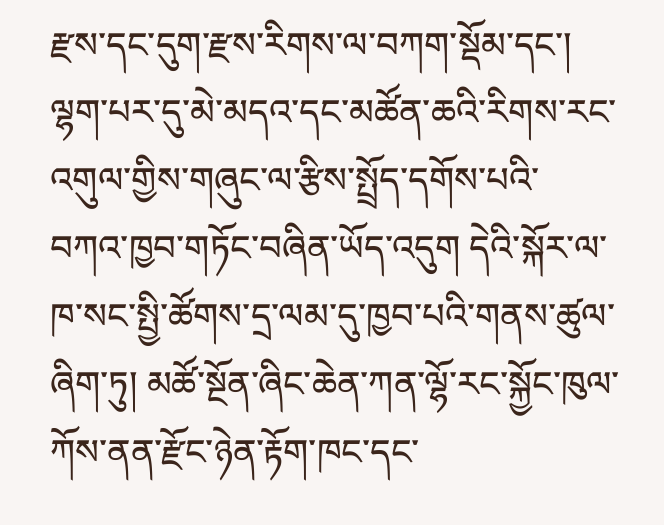རྫས་དང་དུག་རྫས་རིགས་ལ་བཀག་སྡོམ་དང་། ལྷག་པར་དུ་མེ་མདའ་དང་མཚོན་ཆའི་རིགས་རང་འགུལ་གྱིས་གཞུང་ལ་རྩིས་སྤྲོད་དགོས་པའི་བཀའ་ཁྱབ་གཏོང་བཞིན་ཡོད་འདུག དེའི་སྐོར་ལ་ཁ་སང་སྤྱི་ཚོགས་དྲ་ལམ་དུ་ཁྱབ་པའི་གནས་ཚུལ་ཞིག་ཏུ། མཚོ་སྔོན་ཞིང་ཆེན་ཀན་ལྷོ་རང་སྐྱོང་ཁུལ་ཀོས་ནན་རྫོང་ཉེན་རྟོག་ཁང་དང་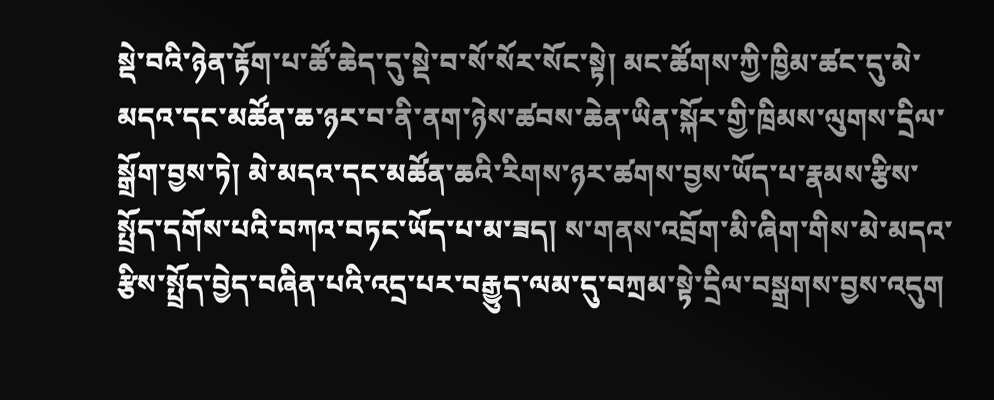སྡེ་བའི་ཉེན་རྟོག་པ་ཚོ་ཆེད་དུ་སྡེ་བ་སོ་སོར་སོང་སྟེ། མང་ཚོགས་ཀྱི་ཁྱིམ་ཚང་དུ་མེ་མདའ་དང་མཚོན་ཆ་ཉར་བ་ནི་ནག་ཉེས་ཚབས་ཆེན་ཡིན་སྐོར་གྱི་ཁྲིམས་ལུགས་དྲིལ་སྒྲོག་བྱས་ཏེ། མེ་མདའ་དང་མཚོན་ཆའི་རིགས་ཉར་ཚགས་བྱས་ཡོད་པ་རྣམས་རྩིས་སྤྲོད་དགོས་པའི་བཀའ་བཏང་ཡོད་པ་མ་ཟད། ས་གནས་འབྲོག་མི་ཞིག་གིས་མེ་མདའ་རྩིས་སྤྲོད་བྱེད་བཞིན་པའི་འདྲ་པར་བརྒྱུད་ལམ་དུ་བཀྲམ་སྟེ་དྲིལ་བསྒྲགས་བྱས་འདུག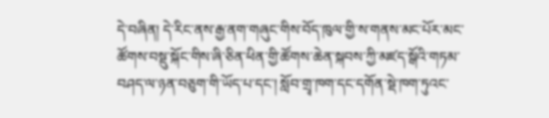དེ་བཞིན། དེ་རིང་ནས་རྒྱ་ནག་གཞུང་གིས་བོད་ཁུལ་གྱི་ས་གནས་མང་པོར་མང་ཚོགས་བསྡུ་སྐོང་གིས་ཞི་ཅིན་ཕིན་གྱི་ཚོགས་ཆེན་སྐབས་ཀྱི་མཛད་སྒོའི་གཏམ་བཤད་ལ་ཉན་བཅུག་གི་ཡོད་པ་དང་། སློབ་གྲྭ་ཁག་དང་དགོན་སྡེ་ཁག་ཏུའང་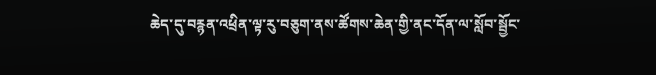ཆེད་དུ་བརྙན་འཕྲིན་ལྟ་རུ་བཅུག་ནས་ཚོགས་ཆེན་གྱི་ནང་དོན་ལ་སློབ་སྦྱོང་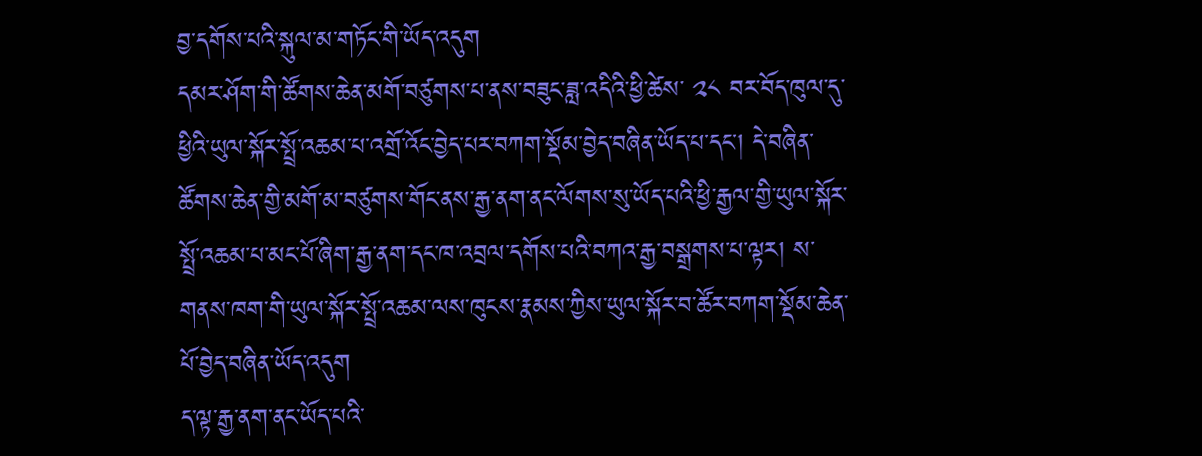བྱ་དགོས་པའི་སྐུལ་མ་གཏོང་གི་ཡོད་འདུག
དམར་ཤོག་གི་ཚོགས་ཆེན་མགོ་བཙུགས་པ་ནས་བཟུང་ཟླ་འདིའི་ཕྱི་ཚེས་ ༢༨ བར་བོད་ཁུལ་དུ་ཕྱིའི་ཡུལ་སྐོར་སྤྲོ་འཆམ་པ་འགྲོ་འོང་བྱེད་པར་བཀག་སྡོམ་བྱེད་བཞིན་ཡོད་པ་དང་། དེ་བཞིན་ཚོགས་ཆེན་གྱི་མགོ་མ་བཙུགས་གོང་ནས་རྒྱ་ནག་ནང་ལོགས་སུ་ཡོད་པའི་ཕྱི་རྒྱལ་གྱི་ཡུལ་སྐོར་སྤྲོ་འཆམ་པ་མང་པོ་ཞིག་རྒྱ་ནག་དང་ཁ་འབྲལ་དགོས་པའི་བཀའ་རྒྱ་བསྒྲགས་པ་ལྟར། ས་གནས་ཁག་གི་ཡུལ་སྐོར་སྤྲོ་འཆམ་ལས་ཁུངས་རྣམས་ཀྱིས་ཡུལ་སྐོར་བ་ཚོར་བཀག་སྡོམ་ཆེན་པོ་བྱེད་བཞིན་ཡོད་འདུག
ད་ལྟ་རྒྱ་ནག་ནང་ཡོད་པའི་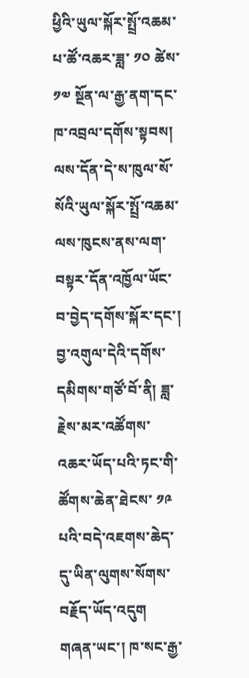ཕྱིའི་ཡུལ་སྐོར་སྤྲོ་འཆམ་པ་ཚོ་འཆར་ཟླ་ ༡༠ ཚེས་ ༡༧ སྔོན་ལ་རྒྱ་ནག་དང་ཁ་འབྲལ་དགོས་སྟབས། ལས་དོན་དེ་ས་ཁུལ་སོ་སོའི་ཡུལ་སྐོར་སྤྲོ་འཆམ་ལས་ཁུངས་ནས་ལག་བསྟར་དོན་འཁྱོལ་ཡོང་བ་བྱེད་དགོས་སྐོར་དང་། བྱ་འགུལ་དེའི་དགོས་དམིགས་གཙོ་བོ་ནི། ཟླ་རྗེས་མར་འཚོགས་འཆར་ཡོད་པའི་ཏང་གི་ཚོགས་ཆེན་ཐེངས་ ༡༩ པའི་བདེ་འཇགས་ཆེད་དུ་ཡིན་ལུགས་སོགས་བརྗོད་ཡོད་འདུག
གཞན་ཡང་། ཁ་སང་རྒྱ་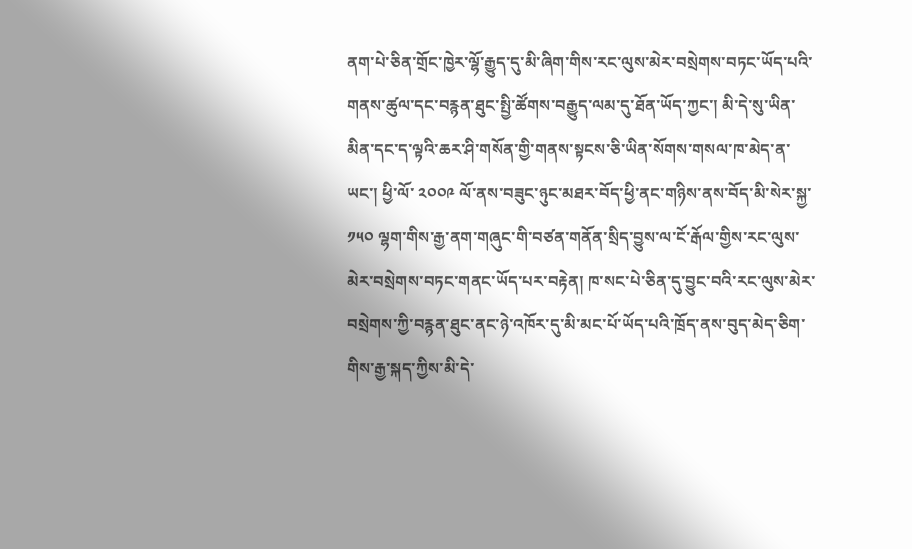ནག་པེ་ཅིན་གྲོང་ཁྱེར་ལྷོ་རྒྱུད་དུ་མི་ཞིག་གིས་རང་ལུས་མེར་བསྲེགས་བཏང་ཡོད་པའི་གནས་ཚུལ་དང་བརྙན་ཐུང་སྤྱི་ཚོགས་བརྒྱུད་ལམ་དུ་ཐོན་ཡོད་ཀྱང་། མི་དེ་སུ་ཡིན་མིན་དང་ད་ལྟའི་ཆར་ཤི་གསོན་གྱི་གནས་སྟངས་ཅི་ཡིན་སོགས་གསལ་ཁ་མེད་ན་ཡང་། ཕྱི་ལོ་ ༢༠༠༩ ལོ་ནས་བཟུང་ཉུང་མཐར་བོད་ཕྱི་ནང་གཉིས་ནས་བོད་མི་སེར་སྐྱ་ ༡༥༠ ལྷག་གིས་རྒྱ་ནག་གཞུང་གི་བཙན་གནོན་སྲིད་བྱུས་ལ་ངོ་རྒོལ་གྱིས་རང་ལུས་མེར་བསྲེགས་བཏང་གནང་ཡོད་པར་བརྟེན། ཁ་སང་པེ་ཅིན་དུ་བྱུང་བའི་རང་ལུས་མེར་བསྲེགས་ཀྱི་བརྙན་ཐུང་ནང་ཉེ་འཁོར་དུ་མི་མང་པོ་ཡོད་པའི་ཁྲོད་ནས་བུད་མེད་ཅིག་གིས་རྒྱ་སྐད་ཀྱིས་མི་དེ་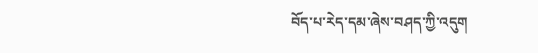བོད་པ་རེད་དམ་ཞེས་བཤད་ཀྱི་འདུག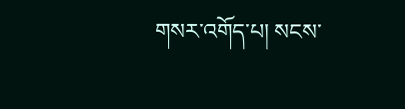གསར་འགོད་པ། སངས་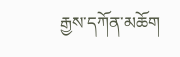རྒྱས་དཀོན་མཆོག